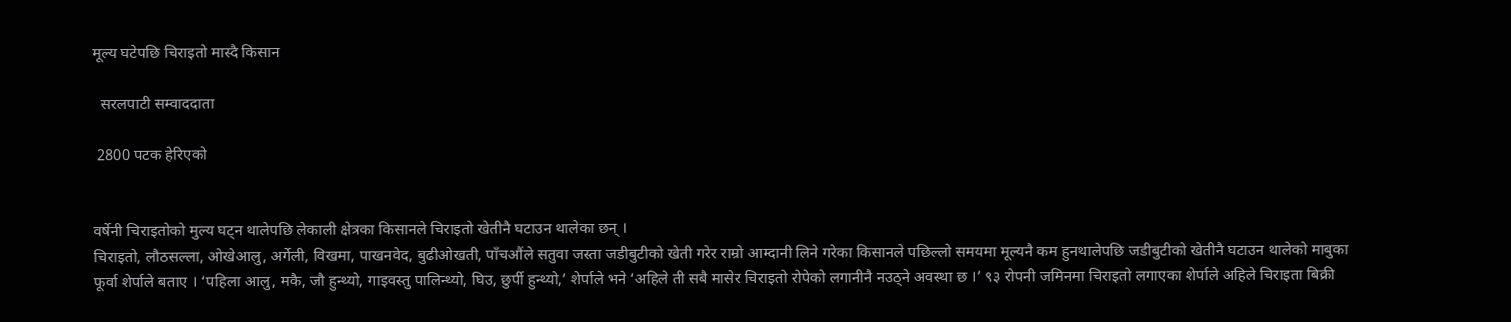मूल्य घटेपछि चिराइतो मास्दै किसान

  सरलपाटी सम्वाददाता

 2800 पटक हेरिएको


वर्षेनी चिराइतोको मुल्य घट्न थालेपछि लेकाली क्षेत्रका किसानले चिराइतो खेतीनै घटाउन थालेका छन् ।
चिराइतो, लौठसल्ला, ओखेआलु, अर्गेली, विखमा, पाखनवेद, बुढीओखती, पाँचऔंले सतुवा जस्ता जडीबुटीको खेती गरेर राम्रो आम्दानी लिने गरेका किसानले पछिल्लो समयमा मूल्यनै कम हुनथालेपछि जडीबुटीको खेतीनै घटाउन थालेको माबुका फूर्वा शेर्पाले बताए । ‘पहिला आलु, मकै, जौ हुन्थ्यो, गाइवस्तु पालिन्थ्यो, घिउ, छुर्पी हुन्थ्यो,’ शेर्पाले भने ‘अहिले ती सबै मासेर चिराइतो रोपेको लगानीनै नउठ्ने अवस्था छ ।’ ९३ रोपनी जमिनमा चिराइतो लगाएका शेर्पाले अहिले चिराइता बिक्री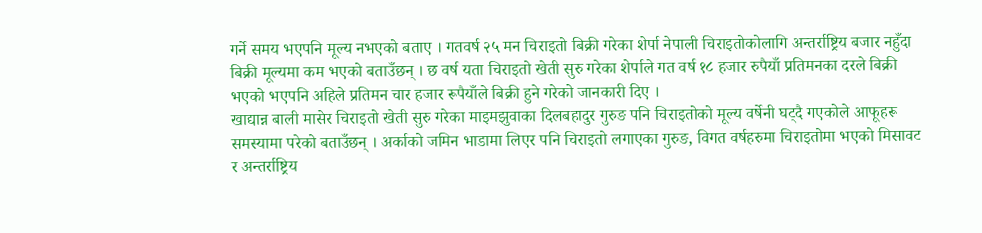गर्ने समय भएपनि मूल्य नभएको बताए । गतवर्ष २५ मन चिराइतो बिक्री गरेका शेर्पा नेपाली चिराइतोकोलागि अन्तर्राष्ट्रिय बजार नहुँदा बिक्री मूल्यमा कम भएको बताउँछन् । छ वर्ष यता चिराइतो खेती सुरु गरेका शेर्पाले गत वर्ष १८ हजार रुपैयाँ प्रतिमनका दरले बिक्री भएको भएपनि अहिले प्रतिमन चार हजार रूपैयाँले बिक्री हुने गरेको जानकारी दिए ।
खाद्यान्न बाली मासेर चिराइतो खेती सुरु गरेका माइमझुवाका दिलबहादुर गुरुङ पनि चिराइतोको मूल्य वर्षेनी घट्दै गएकोले आफूहरू समस्यामा परेको बताउँछन् । अर्काको जमिन भाडामा लिएर पनि चिराइतो लगाएका गुरुङ, विगत वर्षहरुमा चिराइतोमा भएको मिसावट र अन्तर्राष्ट्रिय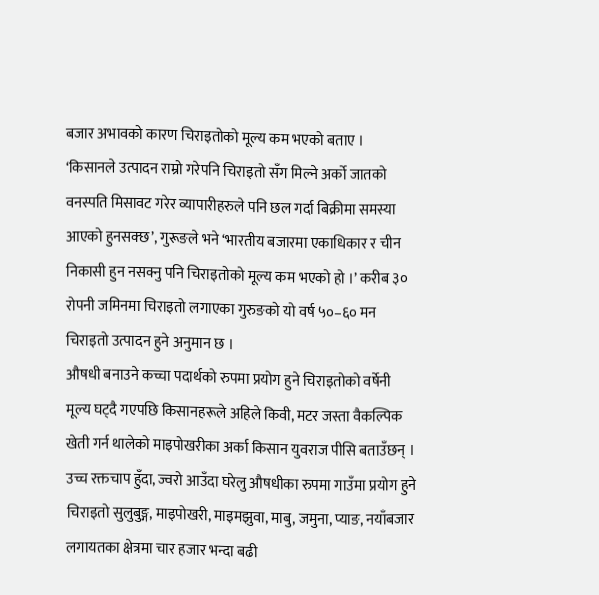बजार अभावको कारण चिराइतोको मूल्य कम भएको बताए । ‘किसानले उत्पादन राम्रो गरेपनि चिराइतो सँग मिल्ने अर्को जातको वनस्पति मिसावट गरेर व्यापारीहरुले पनि छल गर्दा बिक्रीमा समस्या आएको हुनसक्छ’, गुरूङले भने ‘भारतीय बजारमा एकाधिकार र चीन निकासी हुन नसक्नु पनि चिराइतोको मूल्य कम भएको हो ।’ करीब ३० रोपनी जमिनमा चिराइतो लगाएका गुरुङको यो वर्ष ५०–६० मन चिराइतो उत्पादन हुने अनुमान छ ।
औषधी बनाउने कच्चा पदार्थको रुपमा प्रयोग हुने चिराइतोको वर्षेनी मूल्य घट्दै गएपछि किसानहरूले अहिले किवी, मटर जस्ता वैकल्पिक खेती गर्न थालेको माइपोखरीका अर्का किसान युवराज पीसि बताउँछन् । उच्च रक्तचाप हुँदा, ज्वरो आउँदा घरेलु औषधीका रुपमा गाउँमा प्रयोग हुने चिराइतो सुलुबुङ्ग, माइपोखरी, माइमझुवा, माबु, जमुना, प्याङ, नयाँबजार लगायतका क्षेत्रमा चार हजार भन्दा बढी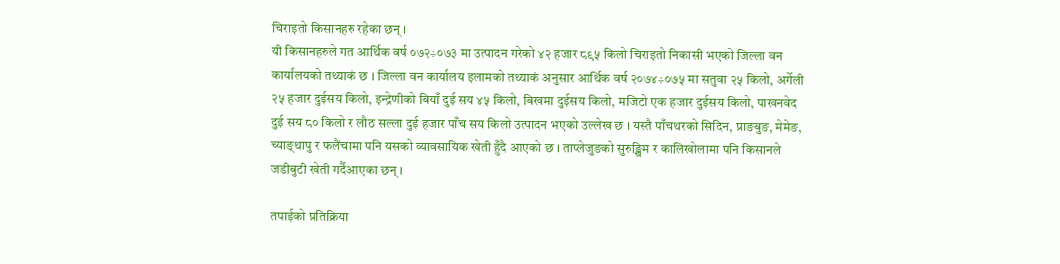चिराइतो किसानहरु रहेका छन् ।
यी किसानहरुले गत आर्थिक वर्ष ०७२÷०७३ मा उत्पादन गरेको ४२ हजार ८९५ किलो चिराइतो निकासी भएको जिल्ला वन कार्यालयको तथ्याकं छ । जिल्ला वन कार्यालय इलामको तथ्याकं अनुसार आर्थिक वर्ष २०७४÷०७५ मा सतुवा २५ किलो, अर्गेली २५ हजार दुईसय किलो, इन्द्रेणीको बियाँ दुई सय ४५ किलो, बिखमा दुईसय किलो, मजिटो एक हजार दुईसय किलो, पाखनवेद दुई सय ८० किलो र लौठ सल्ला दुई हजार पाँच सय किलो उत्पादन भएको उल्लेख छ । यस्तै पाँचथरको सिदिन, प्राङबुङ, मेमेङ, च्याङ्थापु र फलैंचामा पनि यसको व्यावसायिक खेती हुँदै आएको छ । ताप्लेजुङको सुरुङ्खिम र कालिखोलामा पनि किसानले जडीबुटी खेती गर्दैआएका छन् ।

तपाईको प्रतिक्रिया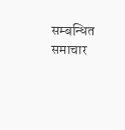सम्बन्धित समाचार